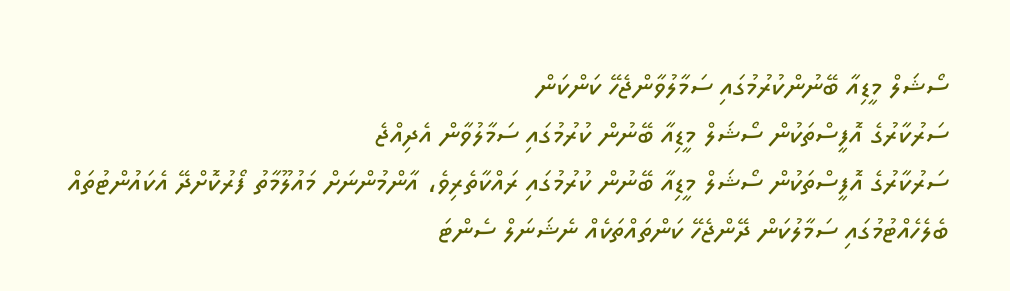ސޯޝަލް މީޑިއާ ބޭނުންކުރުމުގައި ސަމާލުވާންޖެހޭ ކަންކަން
ސަރުކާރުގެ އޮފީސްތަކުން ސޯޝަލް މީޑިއާ ބޭނުން ކުރުމުގައި ސަމާލުވާން އެދިއްޖެ
ސަރުކާރުގެ އޮފީސްތަކުން ސޯޝަލް މީޑިއާ ބޭނުން ކުރުމުގައި ރައްކާތެރިވެ، އާންމުންނަށް މައުލޫމާތު ފޯރުކޮށްދޭ އެކައުންޓުތައް ބެލެހެއްޓުމުގައި ސަމާލުކަން ދޭންޖެހޭ ކަންތައްތަކެއް ނެޝަނަލް ސެންޓަ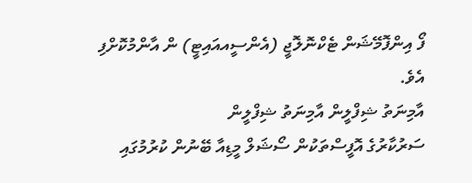ފޯ އިންފޮމޭޝަން ޓެކްނޮލޮޖީ (އެންސީއއައިޓީ) ން އާންމުކޮށްފި އެވެ.
އާމިނަތު ޝިފްލީން އާމިނަތު ޝިފްލީން
ސަރުކާރުގެ އޮފީސްތަކުން ސޯޝަލް މީޑިއާ ބޭނުން ކުރުމުގައި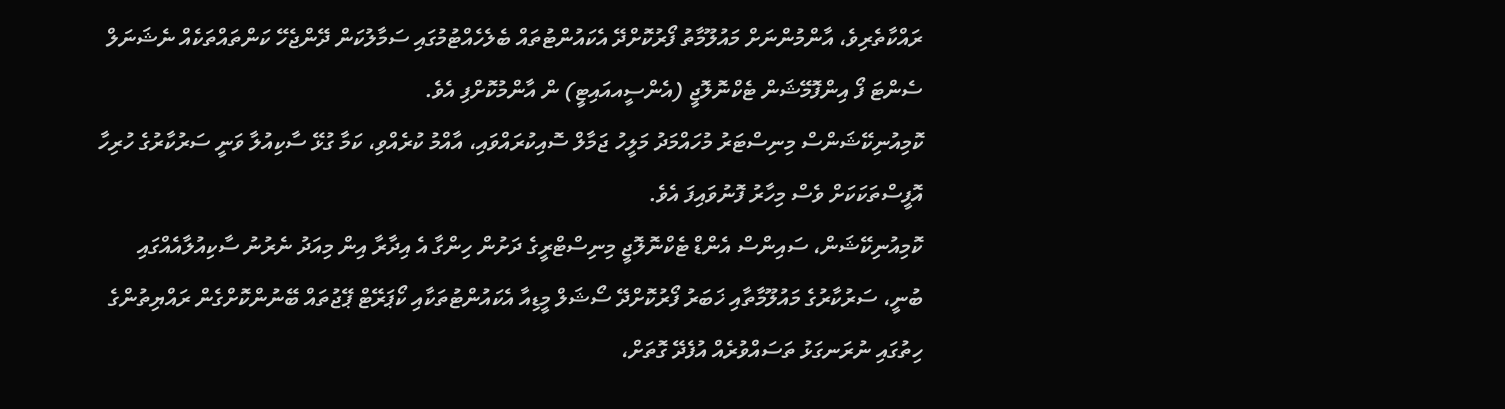ރައްކާތެރިވެ، އާންމުންނަށް މައުލޫމާތު ފޯރުކޮށްދޭ އެކައުންޓުތައް ބެލެހެއްޓުމުގައި ސަމާލުކަން ދޭންޖެހޭ ކަންތައްތަކެއް ނެޝަނަލް ސެންޓަ ފޯ އިންފޮމޭޝަން ޓެކްނޮލޮޖީ (އެންސީއއައިޓީ) ން އާންމުކޮށްފި އެވެ.
ކޮމިއުނިކޭޝަންސް މިނިސްޓަރު މުހައްމަދު މަލީހު ޖަމާލް ސޮއިކުރައްވައި، އާއްމު ކުރެއްވި، ކަމާ ގުޅޭ ސާކިއުލާ ވަނީ ސަރުކާރުގެ ހުރިހާ އޮފީސްތަކަކަށް ވެސް މިހާރު ފޮނުވައިފަ އެވެ.
ކޮމިއުނިކޭޝަން، ސައިންސް އެންޑް ޓެކްނޮލޮޖީ މިނިސްޓްރީގެ ދަށުން ހިންގާ އެ އިދާރާ އިން މިއަދު ނެރުނު ސާކިއުލާއެއްގައި ބުނީ، ސަރުކާރުގެ މައުލޫމާތާއި ޚަބަރު ފޯރުކޮށްދޭ ސޯޝަލް މީޑިއާ އެކައުންޓުތަކާއި ކޯޕަރޭޓް ޕޭޖުތައް ބޭނުންކޮށްގެން ރައްޔިތުންގެ ހިތުގައި ނުރަނގަޅު ތަސައްވުރެއް އުފެދޭ ގޮތަށް،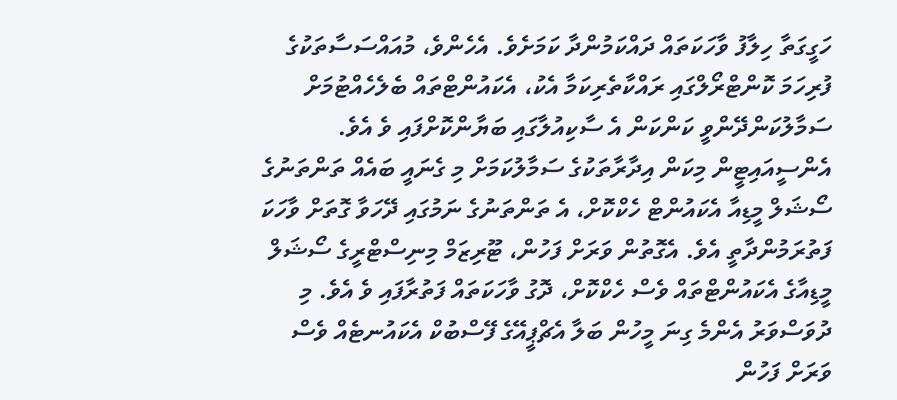ހަގީގަތާ ހިލާފު ވާހަކަތައް ދައްކަމުންދާ ކަމަށެވެ. އެހެންވެ، މުއައްސަސާތަކުގެ ފުރިހަމަ ކޮންޓްރޯލްގައި ރައްކާތެރިކަމާ އެކު، އެކައުންޓްތައް ބެލެހެއްޓުމަށް ސަމާލުކަންދޭންވީ ކަންކަން އެ ސާކިއުލާގައި ބަޔާންކޮށްފައި ވެ އެވެ.
އެންސީއައިޓީން މިކަން އިދާރާތަކުގެ ސަމާލުކަމަށް މި ގެނައީ ބައެއް ތަންތަނުގެ ސޯޝަލް މީޑިއާ އެކައުންޓް ހެކްކޮށް، އެ ތަންތަނުގެ ނަމުގައި ދޭހަވާ ގޮތަށް ވާހަކަ ފަތުރަމުންދާތީ އެވެ. އެގޮތުން ވަރަށް ފަހުން، ޓޫރިޒަމް މިނިސްޓްރީގެ ސޯޝަލް މީޑިއާގެ އެކައުންޓްތައް ވެސް ހެކްކޮށް، ދޮގު ވާހަކަތައް ފަތުރާފައި ވެ އެވެ. މި ދުވަސްވަރު އެންމެ ގިނަ މީހުން ބަލާ އެޗްޕީއޭގެ ފޭސްބުކް އެކައުނޓެއް ވެސް ވަރަށް ފަހުން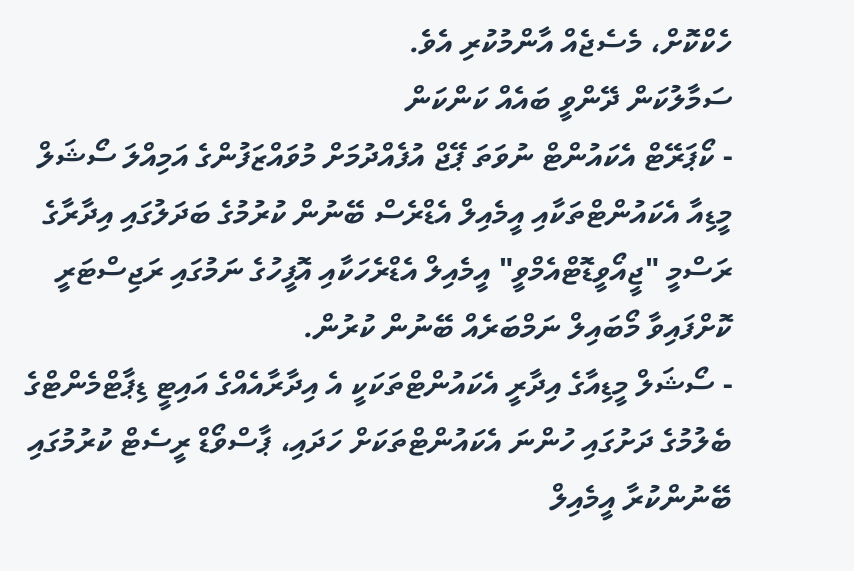ހެކްކޮށް، މެސެޖެއް އާންމުކުރި އެވެ.
ސަމާލުކަން ދޭންވީ ބައެއް ކަންކަން
- ކޯޕަރޭޓް އެކައުންޓް ނުވަތަ ޕޭޖް އުފެއްދުމަށް މުވައްޒަފުންގެ އަމިއްލަ ސޯޝަލް މީޑިއާ އެކައުންޓްތަކާއި އީމެއިލް އެޑްރެސް ބޭނުން ކުރުމުގެ ބަދަލުގައި އިދާރާގެ ރަސްމީ "ޖީއޯވީޑޮޓްއެމްވީ" އީމެއިލް އެޑްރެހަކާއި އޮފީހުގެ ނަމުގައި ރަޖިސްޓަރީ ކޮށްފައިވާ މޯބައިލް ނަމްބަރެއް ބޭނުން ކުރުން.
- ސޯޝަލް މީޑިއާގެ އިދާރީ އެކައުންޓްތަކަކީ އެ އިދާރާއެއްގެ އައިޓީ ޑިޕާޓްމެންޓްގެ ބެލުމުގެ ދަށުގައި ހުންނަ އެކައުންޓްތަކަށް ހަދައި، ޕާސްވޯޑް ރީސެޓް ކުރުމުގައި ބޭނުންކުރާ އީމެއިލް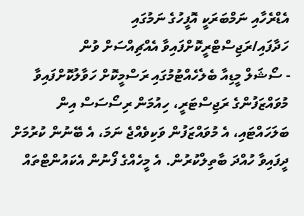އެޑްރެހާއި ނަމްބަރަކީ އޮފީހުގެ ނަމުގައި ހަދާފައި/ރަޖިސްޓްރީކޮށްފައިވާ އެއްޗިއްސަށް ވުން
- ސޯޝަލް މީޑިއާ ބެލެހެއްޓުމުގައި ރަސްމީކޮށް ހަވާލުކޮށްފައިވާ މުވައްޒަފުންގެ ރަޖިސްޓަރީ، ހިއުމަން ރިސޯސަސް އިން ބަލަހައްޓައި، އެ މުވައްޒަފުން ވަކިވެއްޖެ ނަމަ، އެ ބޭނުން ކުރުމަށް ދީފައިވާ ހުއްދަ ބާތިލްކުރުން. އެ މީހެއްގެ ފޯނުން އެކައުންޓްތައް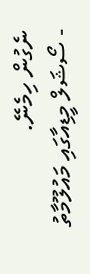ނެގުން ހިމެނޭ.
- ސޯޝަލް މީޑިއާގައި މައުލޫމާތު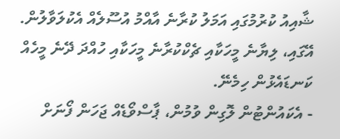ޝާއިއު ކުރުމުގައި އަމަލު ކުރާނެ އާއްމު އުސޫލެއް އެކުލަވާލުން. އޭގައި، ލިޔާނެ މީހަކާއި ޗެކްކުރާނެ މީހަކާއި ހުއްދަ ދޭނެ މީހެއް ކަނޑައެޅުން ހިމެނޭ.
- އެކައުންޓުން ލޮގިން ވުމުން، ޕާސްވޯޑެއް ޖަހަން ފޯނަށް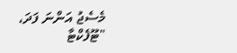މެސެޖު އަންނަ ފަދަ، "ޓޫފެކްޓާ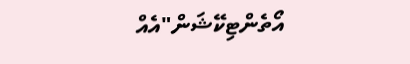އޯތެންޓިކޭޝަން"އެއް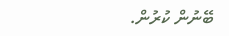ބޭނުން ކުރުން.